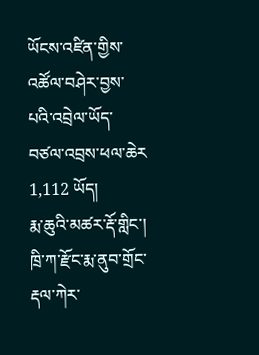ཡོངས་འཛིན་གྱིས་འཚོལ་བཤེར་བྱས་པའི་འབྲེལ་ཡོད་བཙལ་འབྲས་ཕལ་ཆེར 1,112 ཡོད།
རྨ་ཆུའི་མཚར་རྡོ་གླིང་།
ཁྲི་ཀ་རྫོང་རྨ་ནུབ་གྲོང་རྡལ་ཀེར་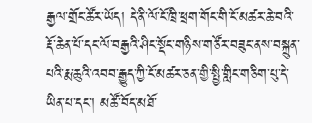རྒྱལ་གྲོང་ཚོར་ཡོད། དེ་ནི་ལོ་ངོ་ཁྲི་ཕྲག་གོང་གི་ངོ་མཚར་ཆེ་བའི་རྡོ་ཆེན་པོ་དང་ལོ་བརྒྱའི་ཤིང་སྡོང་གཉིས་གཙོར་བཟུང་ནས་བསྐྲུན་པའི་རྨ་ཆུའི་འབབ་རྒྱུད་ཀྱི་ངོ་མཚར་ཅན་གྱི་སྤྱི་གླིང་གཅིག་པུ་དེ་ཡིན་པ་དང་། མཚོ་བོད་མཐོ་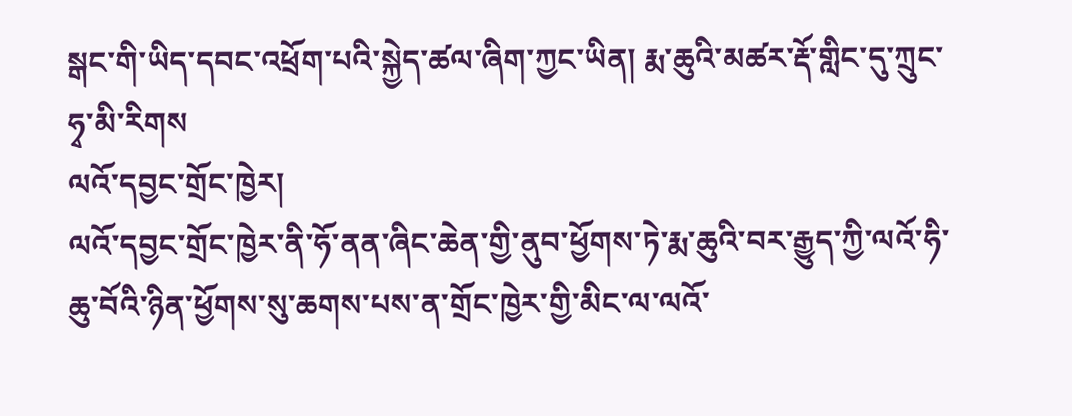སྒང་གི་ཡིད་དབང་འཕྲོག་པའི་སྐྱེད་ཚལ་ཞིག་ཀྱང་ཡིན། རྨ་ཆུའི་མཚར་རྡོ་གླིང་དུ་ཀྲུང་ཧྭ་མི་རིགས
ལའོ་དབྱང་གྲོང་ཁྱེར།
ལའོ་དབྱང་གྲོང་ཁྱེར་ནི་ཧོ་ནན་ཞིང་ཆེན་གྱི་ནུབ་ཕྱོགས་ཏེ་རྨ་ཆུའི་བར་རྒྱུད་ཀྱི་ལའོ་ཧི་ཆུ་བོའི་ཉིན་ཕྱོགས་སུ་ཆགས་པས་ན་གྲོང་ཁྱེར་གྱི་མིང་ལ་ལའོ་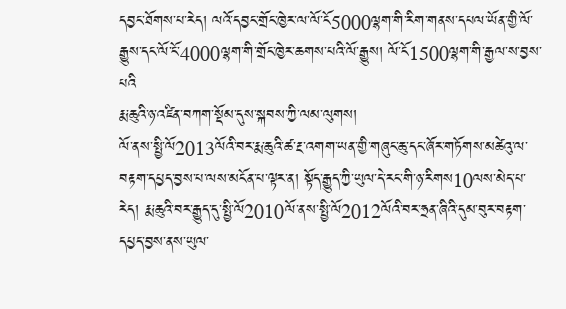དབྱང་ཐོགས་པ་རེད། ལའོ་དབྱང་གྲོང་ཁྱེར་ལ་ལོ་ངོ5000ལྷག་གི་རིག་གནས་དཔལ་ཡོན་གྱི་ལོ་རྒྱུས་དང་ལོ་ངོ་4000ལྷག་གི་གྲོང་ཁྱེར་ཆགས་པའི་ལོ་རྒྱུས། ལོ་ངོ1500ལྷག་གི་རྒྱལ་ས་བྱས་པའི
རྨ་ཆུའི་ཉ་འཛིན་བཀག་སྡོམ་དུས་སྐབས་ཀྱི་ལམ་ལུགས།
ལོ་ནས་སྤྱི་ལོ2013ལོའི་བར་རྨ་ཆུའི་ཚ་རྔ་འགག་ཡན་གྱི་གཞུང་ཆུ་དང་ཞོར་གཏོགས་མཚེའུ་ལ་བརྟག་དཔྱད་བྱས་པ་ལས་མངོན་པ་ལྟར་ན། སྟོད་རྒྱུད་ཀྱི་ཡུལ་དེ་རང་གི་ཉ་རིགས10ལས་མེད་པ་རེད། རྨ་ཆུའི་བར་རྒྱུད་དུ་སྤྱི་ལོ2010ལོ་ནས་སྤྱི་ལོ2012ལོའི་བར་ཧྲན་ཞིའི་དུམ་བུར་བརྟག་དཔྱད་བྱས་ནས་ཡུལ་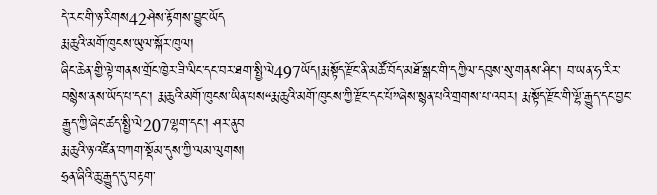དེ་རང་གི་ཉ་རིགས42ཤེས་རྟོགས་བྱུང་ཡོད
རྨ་ཆུའི་མགོ་ཁུངས་ཡུལ་སྐོར་ཁུལ།
ཞིང་ཆེན་གྱི་ལྟེ་གནས་གྲོང་ཁྱེར་ཟི་ལིང་དང་བར་ཐག་སྤྱི་ལེ497ཡོད།རྨ་སྟོད་རྫོང་ནི་མཚོ་བོད་མཐོ་སྒང་གི་དཀྱིལ་དབུས་སུ་གནས་ཤིང་། བ་ཡན་ཧ་རིར་བསྙེས་ནས་ཡོད་པ་དང་། རྨ་ཆུའི་མགོ་ཁུངས་ཡིན་པས“རྨ་ཆུའི་མགོ་ཁུངས་ཀྱི་རྫོང་དང་པོ”ཞེས་སྙན་པའི་གྲགས་པ་འབར། རྨ་སྟོད་རྫོང་གི་ལྷོ་རྒྱུད་དང་བྱང་རྒྱུད་ཀྱི་ཞེང་ཚད་སྤྱི་ལེ207ལྷག་དང་། ཤར་ནུབ
རྨ་ཆུའི་ཉ་འཛིན་བཀག་སྡོམ་དུས་ཀྱི་ལམ་ལུགས།
ཧྲན་ཞིའི་ཆུ་རྒྱུད་དུ་བརྟག་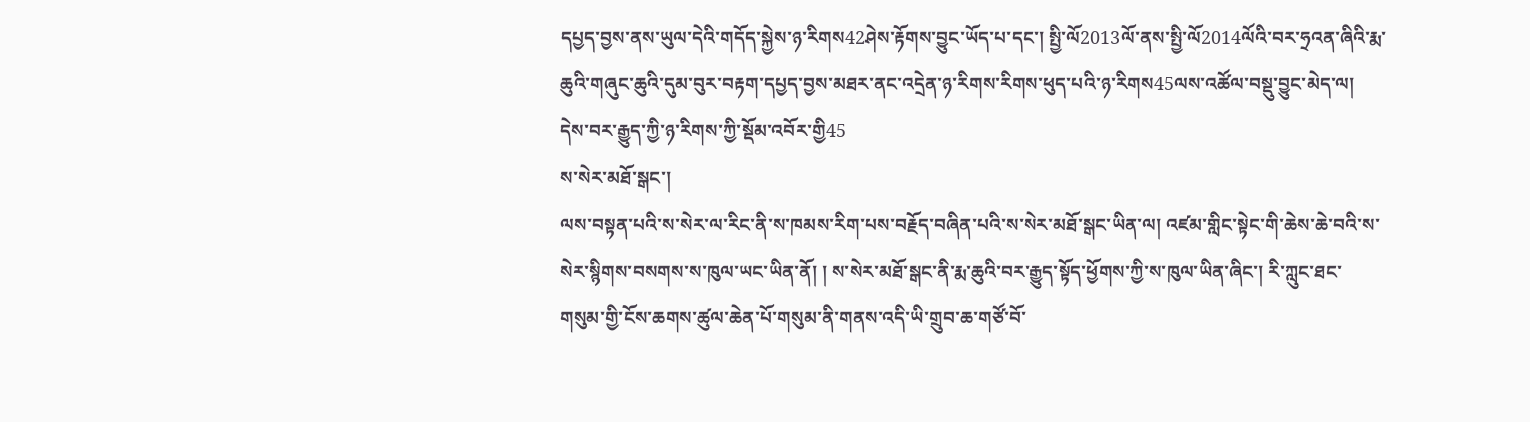དཔྱད་བྱས་ནས་ཡུལ་དེའི་གདོད་སྐྱེས་ཉ་རིགས42ཤེས་རྟོགས་བྱུང་ཡོད་པ་དང་། སྤྱི་ལོ2013ལོ་ནས་སྤྱི་ལོ2014ལོའི་བར་ཧྲའན་ཞིའི་རྨ་ཆུའི་གཞུང་ཆུའི་དུམ་བུར་བརྟག་དཔྱད་བྱས་མཐར་ནང་འདྲེན་ཉ་རིགས་རིགས་ཕུད་པའི་ཉ་རིགས45ལས་འཚོལ་བསྡུ་བྱུང་མེད་ལ། དེས་བར་རྒྱུད་ཀྱི་ཉ་རིགས་ཀྱི་སྡོམ་འབོར་གྱི45
ས་སེར་མཐོ་སྒང་།
ལས་བསྟན་པའི་ས་སེར་ལ་རིང་ནི་ས་ཁམས་རིག་པས་བརྗོད་བཞིན་པའི་ས་སེར་མཐོ་སྒང་ཡིན་ལ། འཛམ་གླིང་སྟེང་གི་ཆེས་ཆེ་བའི་ས་སེར་སྙིགས་བསགས་ས་ཁུལ་ཡང་ཡིན་ནོ། ། ས་སེར་མཐོ་སྒང་ནི་རྨ་ཆུའི་བར་རྒྱུད་སྟོད་ཕྱོགས་ཀྱི་ས་ཁུལ་ཡིན་ཞིང་། རི་ཀླུང་ཐང་གསུམ་གྱི་ངོས་ཆགས་ཚུལ་ཆེན་པོ་གསུམ་ནི་གནས་འདི་ཡི་གྲུབ་ཆ་གཙོ་བོ་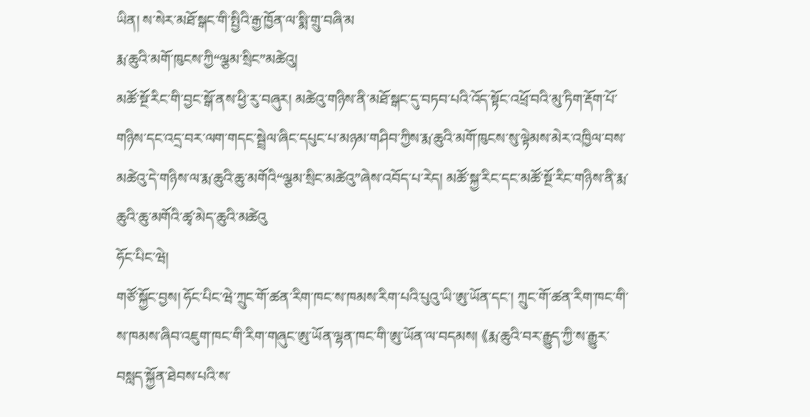ཡིན། ས་སེར་མཐོ་སྒང་གི་སྤྱིའི་རྒྱ་ཁྱོན་ལ་སྨི་གྲུ་བཞི་མ
རྨ་ཆུའི་མགོ་ཁུངས་ཀྱི“ལྕམ་སྲིང”མཚེའུ།
མཚོ་སྔོ་རིང་གི་བྱང་སྒོ་ནས་ཕྱི་རུ་བཞུར། མཚེའུ་གཉིས་ནི་མཐོ་སྒང་དུ་བཏབ་པའི་འོད་སྟོང་འཕྲོ་བའི་མུ་ཏིག་རྡོག་པོ་གཉིས་དང་འདྲ་བར་ལག་གདང་སྦྲེལ་ཞིང་དཔུང་པ་མཉམ་གཤིབ་ཀྱིས་རྨ་ཆུའི་མགོ་ཁུངས་སུ་ལྟེམས་མེར་འཁྱིལ་བས་མཚེའུ་དེ་གཉིས་ལ་རྨ་ཆུའི་ཆུ་མགོའི“ལྕམ་སྲིང་མཚེའུ”ཞེས་འབོད་པ་རེད། མཚོ་སྐྱ་རིང་དང་མཚོ་སྔོ་རིང་གཉིས་ནི་རྨ་ཆུའི་ཆུ་མགོའི་ཚྭ་མེད་ཆུའི་མཚེའུ
ཧོང་པིང་ཝེ།
གཙོ་སྐྱོང་བྱས། ཧོང་པིང་ཝེ་ཀྲུང་གོ་ཚན་རིག་ཁང་ས་ཁམས་རིག་པའི་པུའུ་ཡི་ཨུ་ཡོན་དང་། ཀྲུང་གོ་ཚན་རིག་ཁང་གི་ས་ཁམས་ཞིབ་འཇུག་ཁང་གི་རིག་གཞུང་ཨུ་ཡོན་ལྷན་ཁང་གི་ཨུ་ཡོན་ལ་བདམས། 《རྨ་ཆུའི་བར་རྒྱུད་ཀྱི་ས་རྒྱུར་བསླད་སྐྱོན་ཐེབས་པའི་ས་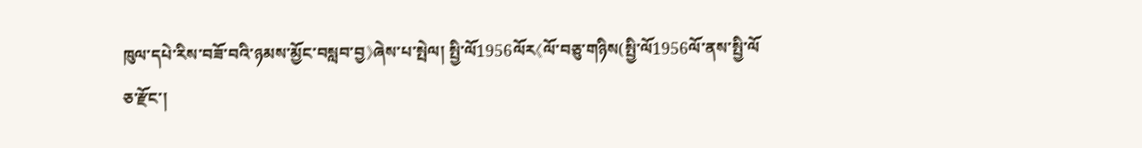ཁུལ་དཔེ་རིས་བཟོ་བའི་ཉམས་མྱོང་བསླབ་བྱ》ཞེས་པ་སྤེལ། སྤྱི་ལོ1956ལོར《ལོ་བཅུ་གཉིས(སྤྱི་ལོ1956ལོ་ནས་སྤྱི་ལོ
ཅ་རྫོང་།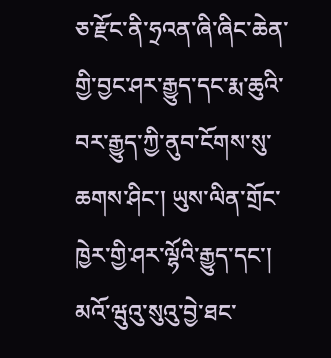ཅ་རྫོང་ནི་ཧྲའན་ཞི་ཞིང་ཆེན་གྱི་བྱང་ཤར་རྒྱུད་དང་རྨ་ཆུའི་བར་རྒྱུད་ཀྱི་ནུབ་ངོགས་སུ་ཆགས་ཤིང་། ཡུས་ལིན་གྲོང་ཁྱེར་གྱི་ཤར་ལྷོའི་རྒྱུད་དང་། མའོ་ཝུའུ་སུའུ་བྱེ་ཐང་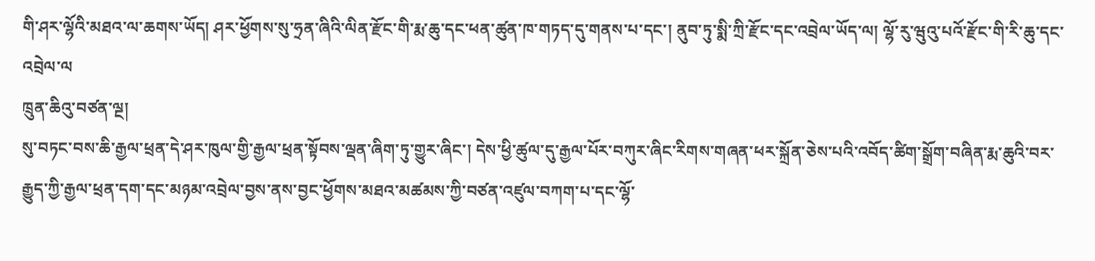གི་ཤར་ལྷོའི་མཐའ་ལ་ཆགས་ཡོད། ཤར་ཕྱོགས་སུ་ཧྲན་ཞིའི་ལིན་རྫོང་གི་རྨ་ཆུ་དང་ཕན་ཚུན་ཁ་གཏད་དུ་གནས་པ་དང་། ནུབ་ཏུ་སྨི་ཀྲི་རྫོང་དང་འབྲེལ་ཡོད་ལ། ལྷོ་རུ་ཝུའུ་པའོ་རྫོང་གི་རི་ཆུ་དང་འབྲེལ་ལ
ཁྲུན་ཆིའུ་བཙན་ལྔ།
སུ་བཏང་བས་ཆི་རྒྱལ་ཕྲན་དེ་ཤར་ཁུལ་གྱི་རྒྱལ་ཕྲན་སྟོབས་ལྡན་ཞིག་ཏུ་གྱུར་ཞིང་། དེས་ཕྱི་ཚུལ་དུ་རྒྱལ་པོར་བཀུར་ཞིང་རིགས་གཞན་ཕར་སྐྲོན་ཅེས་པའི་འབོད་ཚིག་སྒྲོག་བཞིན་རྨ་ཆུའི་བར་རྒྱུད་ཀྱི་རྒྱལ་ཕྲན་དག་དང་མཉམ་འབྲེལ་བྱས་ནས་བྱང་ཕྱོགས་མཐའ་མཚམས་ཀྱི་བཙན་འཛུལ་བཀག་པ་དང་ལྷོ་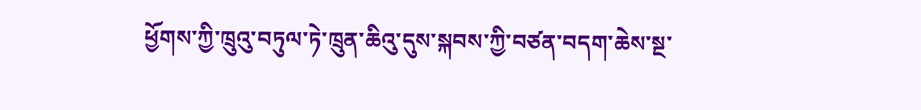ཕྱོགས་ཀྱི་ཁྲུའུ་བཏུལ་ཏེ་ཁྲུན་ཆིའུ་དུས་སྐབས་ཀྱི་བཙན་བདག་ཆེས་སྔ་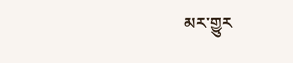མར་གྱུར